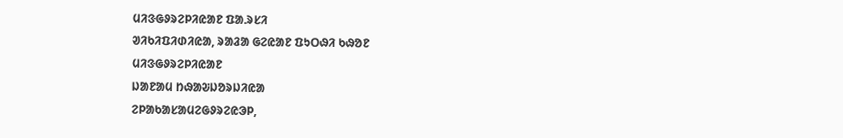ᱢᱤᱝᱜᱽᱨᱮᱞᱤᱭᱟᱱ ᱯᱟᱹᱨᱥᱤ
ᱣᱤᱠᱤᱯᱤᱰᱤᱭᱟ, ᱨᱟᱲᱟ ᱜᱮᱭᱟᱱ ᱯᱩᱛᱷᱤ ᱠᱷᱚᱱ
ᱢᱤᱝᱜᱽᱨᱮᱞᱤᱭᱟᱱ
ᱡᱟᱱᱟᱢ ᱴᱷᱟᱶᱡᱚᱨᱡᱤᱭᱟ
ᱮᱞᱟᱠᱟᱥᱟᱢᱮᱜᱽᱨᱮᱭᱳᱞ,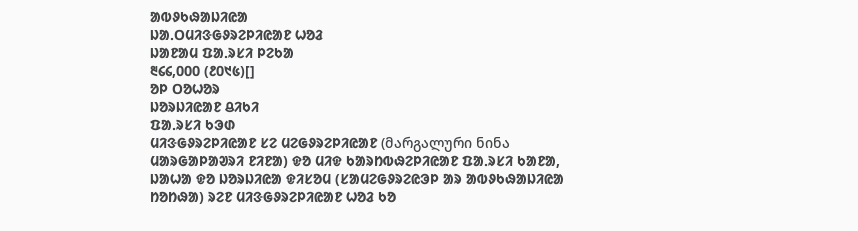ᱟᱵᱽᱠᱷᱟᱡᱤᱭᱟ
ᱡᱟᱹᱛᱢᱤᱝᱜᱽᱨᱮᱞᱤᱭᱟᱱ ᱦᱚᱲ
ᱡᱟᱱᱟᱢ ᱯᱟᱹᱨᱥᱤ ᱞᱮᱠᱟ
᱓᱔᱔,᱐᱐᱐ (᱒᱐᱑᱕)[]
ᱚᱞ ᱛᱚᱦᱚᱨ
ᱡᱚᱨᱡᱤᱭᱟᱱ ᱪᱤᱠᱤ
ᱯᱟᱹᱨᱥᱤ ᱠᱳᱰ
ᱢᱤᱝᱜᱽᱨᱮᱞᱤᱭᱟᱱ ᱥᱮ ᱢᱮᱜᱽᱨᱮᱞᱤᱭᱟᱱ (მარგალური ნინა ᱢᱟᱨᱜᱟᱞᱟᱣᱨᱤ ᱱᱤᱱᱟ) ᱫᱚ ᱢᱤᱫ ᱠᱟᱨᱴᱵᱷᱮᱞᱤᱭᱟᱱ ᱯᱟᱹᱨᱥᱤ ᱠᱟᱱᱟ, ᱡᱟᱦᱟ ᱫᱚ ᱡᱚᱨᱡᱤᱭᱟ ᱫᱤᱥᱚᱢ (ᱥᱟᱢᱮᱜᱽᱨᱮᱭᱳᱞ ᱟᱨ ᱟᱵᱽᱠᱷᱟᱡᱤᱭᱟ ᱴᱚᱴᱷᱟ) ᱨᱮᱱ ᱢᱤᱝᱜᱽᱨᱮᱞᱤᱭᱟᱱ ᱦᱚᱲ ᱠᱚ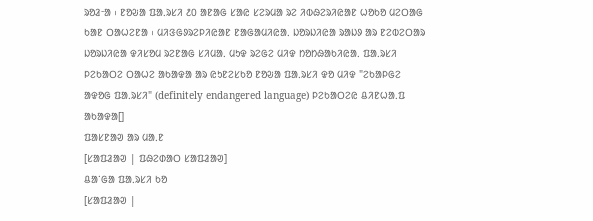ᱨᱚᱲᱼᱟ ᱾ ᱱᱚᱶᱟ ᱯᱟᱹᱨᱥᱤ ᱒᱐ ᱟᱱᱟᱜ ᱥᱟᱭ ᱥᱮᱨᱢᱟ ᱨᱮ ᱤᱵᱷᱮᱨᱤᱭᱟᱱ ᱦᱚᱠᱚ ᱢᱮᱛᱟᱜ ᱠᱟᱱ ᱛᱟᱦᱮᱱᱟ ᱾ ᱢᱤᱝᱜᱽᱨᱮᱞᱤᱭᱟᱱ ᱱᱟᱜᱟᱢᱤᱭᱟᱹ ᱡᱚᱨᱡᱤᱭᱟ ᱨᱟᱡᱽ ᱟᱨ ᱱᱮᱵᱮᱛᱟᱨ ᱡᱚᱨᱡᱤᱭᱟ ᱫᱤᱥᱚᱢ ᱨᱮᱱᱟᱜ ᱥᱤᱢᱟᱹ ᱢᱩᱫ ᱨᱮᱜᱮ ᱢᱤᱫ ᱴᱚᱴᱷᱟᱠᱤᱭᱟᱹ ᱯᱟᱹᱨᱥᱤ ᱞᱮᱠᱟᱛᱮ ᱛᱟᱦᱮ ᱟᱠᱟᱫᱟ ᱟᱨ ᱭᱩᱱᱮᱥᱠᱚ ᱱᱚᱶᱟ ᱯᱟᱹᱨᱥᱤ ᱫᱚ ᱢᱤᱫ "ᱮᱠᱟᱞᱜᱮ ᱟᱫᱚᱜ ᱯᱟᱹᱨᱥᱤ" (definitely endangered language) ᱞᱮᱠᱟᱛᱮᱭ ᱪᱤᱱᱦᱟᱹᱯ ᱟᱠᱟᱫᱟ[]
ᱯᱟᱥᱱᱟᱣ ᱟᱨ ᱢᱟᱹᱱ
[ᱥᱟᱯᱲᱟᱣ | ᱯᱷᱮᱰᱟᱛ ᱥᱟᱯᱲᱟᱣ]
ᱪᱟᱸᱜᱟ ᱯᱟᱹᱨᱥᱤ ᱠᱚ
[ᱥᱟᱯᱲᱟᱣ |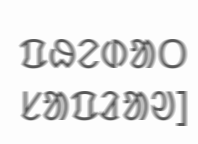ᱯᱷᱮᱰᱟᱛ ᱥᱟᱯᱲᱟᱣ]